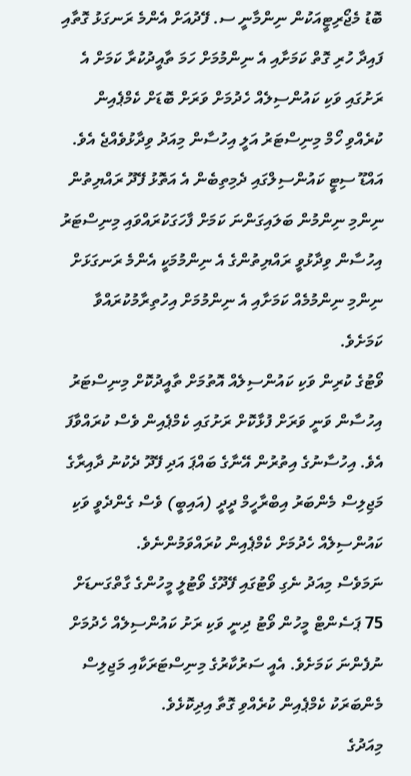ބޮޑު މެޖޯރިޓީއަކުން ނިންމާނީ ސ. ފޭދުއަށް އެންމެ ރަނގަޅު ގޮތާއި ފައިދާ ހުރި ގޮތް ކަމަށާއި އެ ނިންމުމަށް ހަމަ ތާއީދުކުރާ ކަމަށް އެ ރަށުގައި ވަކި ކައުންސިލެއް ހެދުމަށް ވަރަށް ބޮޑަށް ކެމްޕެއިން ކުރެއްވި ހޯމް މިނިސްޓަރު އަލީ އިހުސާން މިއަދު ވިދާޅުވެއްޖެ އެވެ.
އައްޑޫ ސިޓީ ކައުންސިލްގައި ދެމިތިބެން އެ އަތޮޅު ފޭދޫ ރައްޔިތުން ނިންމި ނިންމުން ބަލައިގަންނަ ކަމަށް ފާހަގަކުރައްވައި މިނިސްޓަރު އިހުސާން ވިދާޅުވީ ރައްޔިތުންގެ އެ ނިންމުމަކީ އެންމެ ރަނގަޅަށް ނިންމި ނިންމުމެއް ކަމަށާއި އެ ނިންމުމަށް އިހުތިރާމުކުރައްވާ ކަމަށެވެ.
ވޯޓުގެ ކުރިން ވަކި ކައުންސިލެއް އޮތުމަށް ތާއީދުކޮށް މިނިސްޓަރު އިހުސާން ވަނީ ވަރަށް ފުޅާކޮށް ރަށުގައި ކެމްޕެއިން ވެސް ކުރައްވާފަ އެވެ. އިހުސާނުގެ އިތުރުން އޭނާގެ ބައްޕަ އަދި ފޭދޫ ދެކުނު ދާއިރާގެ މަޖިލިސް މެންބަރު އިބްރާހީމް ދީދީ (އައިބީ) ވެސް ގެންދެވީ ވަކި ކައުންސިލެއް ހެދުމަށް ކެމްޕެއިން ކުރައްވަމުންނެވެ.
ނަމަވެސް މިއަދު ނެގި ވޯޓުގައި ފޭދޫގެ ވޯޓުލީ މީހުންގެ ގާތްގަނޑަށް 75 ޕަސެންޓް މީހުން ވޯޓު ދިނީ ވަކި ރަށު ކައުންސިލެއް ހެދުމަށް ނުފެންނަ ކަމަށެވެ. އެއީ ސަރުކާރުގެ މިނިސްޓަރަކާއި މަޖިލިސް މެންބަރަކު ކެމްޕެއިން ކުރެއްވި ގޮތާ އިދިކޮޅެވެ.
މިއަދުގެ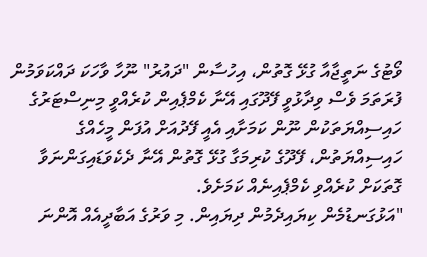ވޯޓުގެ ނަތީޖާއާ ގުޅޭ ގޮތުން، އިހުސާން "ދައުރު" ނޫހާ ވާހަކަ ދައްކަވަމުން ފުރަތަމަ ވެސް ވިދާޅުވީ ފޭދޫގައި އޭނާ ކެމްޕެއިން ކުރެއްވީ މިނިސްޓަރުގެ ހައިސިއްޔަތަކުން ނޫން ކަމަށާއި އެއީ ފޭދުއަށް އުފަން މީހެއްގެ ހައިސިއްޔަތުން، ފޭދޫގެ ކުރިމަގާ ގުޅޭ ގޮތުން އޭނާ ދެކެވަޑައިގަންނަވާ ގޮތަކަށް ކުރެއްވި ކެމްޕެއިނެއް ކަމަށެވެ.
"އަޅުގަނޑުމެން ކިޔައިދެމުން ދިޔައިން. މި ވަރުގެ އަބާދީއެއް އޮންނަ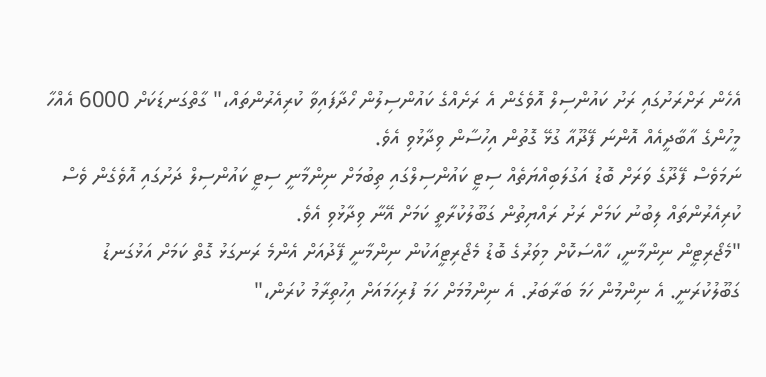އެހެން ރަށްރަށުގައި ރަށު ކައުންސިލް އޮވެގެން އެ ރަށެއްގެ ކައުންސިލުން ހޯދާފައިވާ ކުރިއެރުންތައް،" ގާތްގަނޑަކަށް 6000 އެއްހާ މީހުންގެ އާބާދީއެއް އޮންނަ ފޭދޫއާ ގުޅޭ ގޮތުން އިހުސާން ވިދާޅުވި އެވެ.
ނަމަވެސް ފޭދޫގެ ވަރަށް ބޮޑު އަގުލަބިއްޔަތެއް ސިޓީ ކައުންސިލްގައި ތިބުމަށް ނިންމާނީ ސިޓީ ކައުންސިލް ދަށުގައި އޮވެގެން ވެސް ކުރިއެރުންތައް ލިބުނު ކަމަށް ރަށު ރައްޔިތުން ގަބޫލުކުރާތީ ކަމަށް އޭނާ ވިދާޅުވި އެވެ.
"މެޖޯރިޓީން ނިންމާނީ، ހާއްސަކޮށް މިވަރުގެ ބޮޑު މެޖޯރިޓީއަކުން ނިންމާނީ ފޭދުއަށް އެންމެ ރަނގަޅު ގޮތް ކަމަށް އަޅުގަނޑު ގަބޫލުކުރަނީ. އެ ނިންމުން ހަމަ ބަރާބަރު. އެ ނިންމުމަށް ހަމަ ފުރިހަމައަށް އިހުތިރާމު ކުރަން،"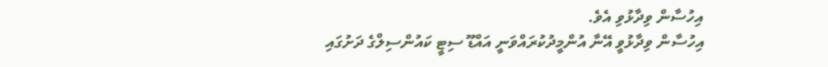އިހުސާން ވިދާޅުވި އެވެ.
އިހުސާން ވިދާޅުވީ އޭނާ އުންމީދުކުރައްވަނީ އައްޑޫ ސިޓީ ކައުންސިލްގެ ދަށުގައި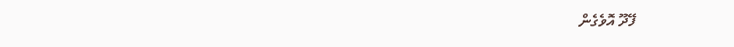ފޭދޫ އޮވެގެން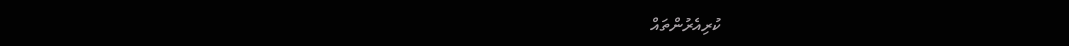ކުރިއެރުންތައް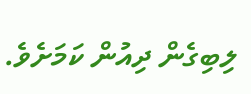ލިބިގެން ދިއުން ކަމަށެވެ.